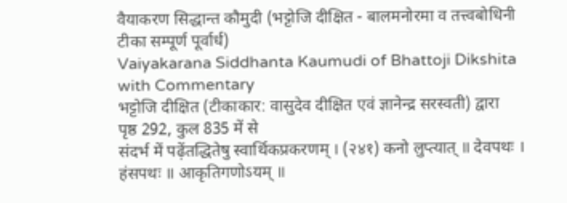वैयाकरण सिद्धान्त कौमुदी (भट्टोजि दीक्षित - बालमनोरमा व तत्त्वबोधिनी टीका सम्पूर्ण पूर्वार्ध)
Vaiyakarana Siddhanta Kaumudi of Bhattoji Dikshita with Commentary
भट्टोजि दीक्षित (टीकाकार: वासुदेव दीक्षित एवं ज्ञानेन्द्र सरस्वती) द्वारा
पृष्ठ 292, कुल 835 में से
संदर्भ में पढ़ेंतद्धितेषु स्वार्थिकप्रकरणम् । (२४१) कनो लुप्त्यात् ॥ देवपथः । हंसपथः ॥ आकृतिगणोऽयम् ॥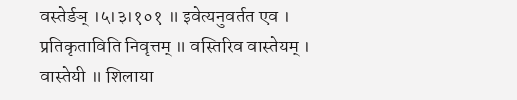वस्तेर्डञ् ।५।३।१०१ ॥ इवेत्यनुवर्तत एव । प्रतिकृताविति निवृत्तम् ॥ वस्तिरिव वास्तेयम् । वास्तेयी ॥ शिलाया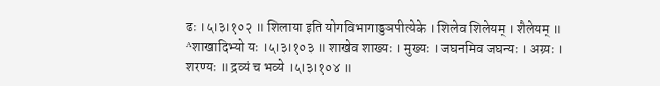ढः ।५।३।१०२ ॥ शिलाया इति योगविभागाड्डञपीत्येके । शिलेव शिलेयम् । शैलेयम् ॥ ᴬशाखादिभ्यो यः ।५।३।१०३ ॥ शाखेव शाख्यः । मुख्यः । जघनमिव जघन्यः । अग्र्यः । शरण्यः ॥ द्रव्यं च भव्ये ।५।३।१०४ ॥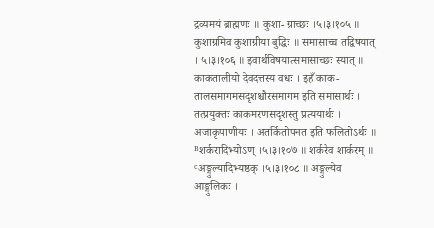द्रव्यमयं ब्राह्मणः ॥ कुशा- ग्राच्छः ।५।३।१०५ ॥ कुशाग्रमिव कुशाग्रीया बुद्धिः ॥ समासाच्च तद्विषयात् । ५।३।१०६ ॥ इवार्थविषयात्समासाच्छः स्यात् ॥ काकतालीयो देवदत्तस्य वधः । इहँ काक- तालसमागमसदृशश्चौरसमागम इति समासार्थः । तत्प्रयुक्तः काकमरणसदृशस्तु प्रत्ययार्थः । अजाकृपाणीयः । अतर्कितोपनत इति फलितोऽर्थः ॥ ᴮशर्करादिभ्योऽण् ।५।३।१०७ ॥ शर्करेव शार्करम् ॥ ᶜअङ्गुल्यादिभ्यष्ठक् ।५।३।१०८ ॥ अङ्गुल्येव आङ्गुलिकः ।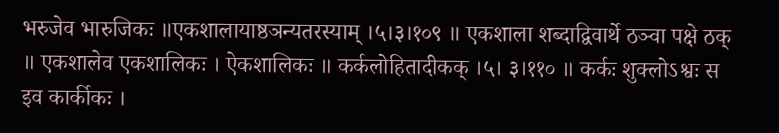भरुजेव भारुजिकः ॥एकशालायाष्ठञन्यतरस्याम् ।५।३।१०९ ॥ एकशाला शब्दाद्विवार्थे ठञ्वा पक्षे ठक् ॥ एकशालेव एकशालिकः । ऐकशालिकः ॥ कर्कलोहितादीकक् ।५। ३।११० ॥ कर्कः शुक्लोऽश्वः स इव कार्कीकः ।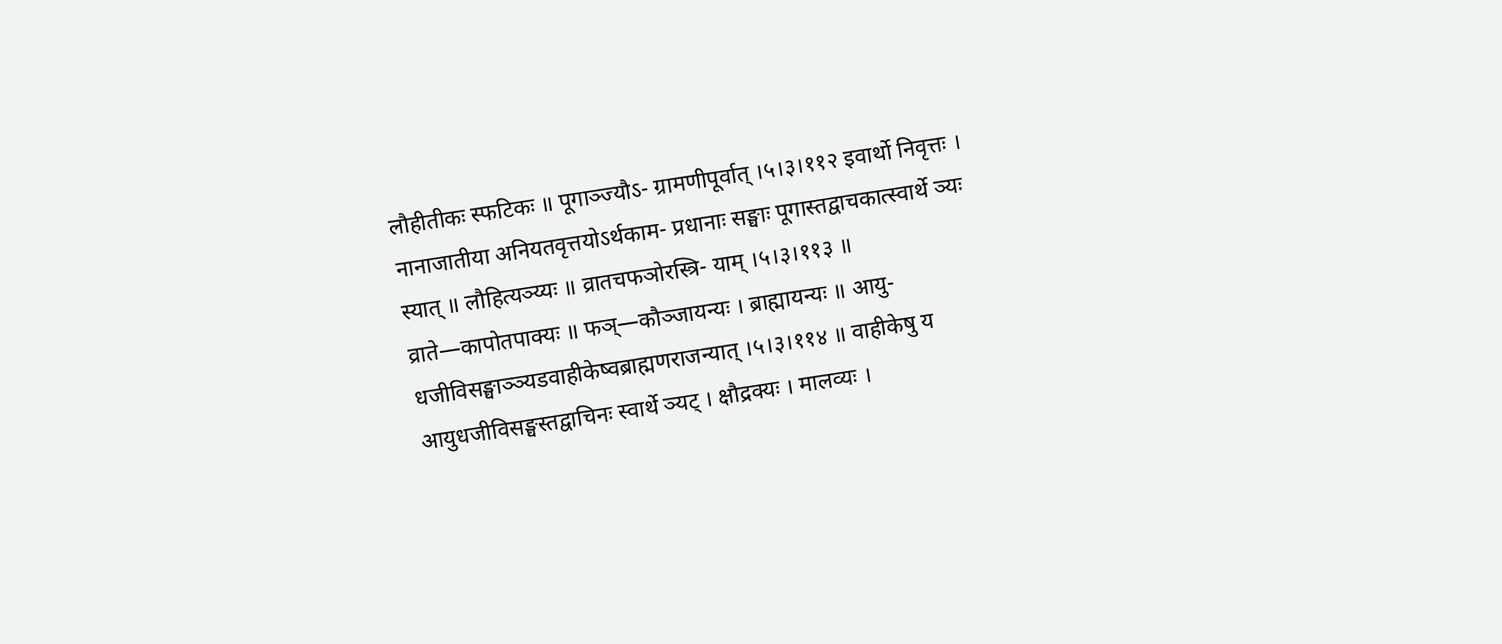लौहीतीकः स्फटिकः ॥ पूगाञ्ज्यौऽ- ग्रामणीपूर्वात् ।५।३।११२ इवार्थो निवृत्तः । नानाजातीया अनियतवृत्तयोऽर्थकाम- प्रधानाः सङ्घाः पूगास्तद्वाचकात्स्वार्थे ञ्यः स्यात् ॥ लौहित्यञ्य्यः ॥ व्रातचफञोरस्त्रि- याम् ।५।३।११३ ॥ व्राते—कापोतपाक्यः ॥ फञ्—कौञ्जायन्यः । ब्राह्मायन्यः ॥ आयु- धजीविसङ्घाञ्ञ्यडवाहीकेष्वब्राह्मणराजन्यात् ।५।३।११४ ॥ वाहीकेषु य आयुधजीविसङ्घस्तद्वाचिनः स्वार्थे ञ्यट् । क्षौद्रक्यः । मालव्यः ।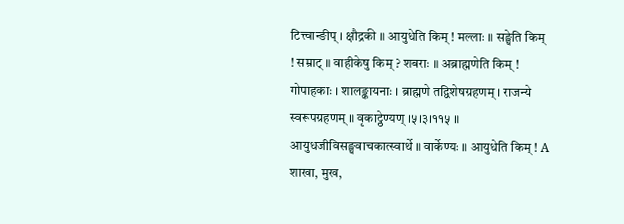टित्त्वान्ङीप् । क्षौद्रकी ॥ आयुधेति किम् ! मल्लाः ॥ सङ्घेति किम् ! सम्राट् ॥ वाहीकेषु किम् ? शबराः ॥ अब्राह्मणेति किम् ! गोपाहकाः । शालङ्कायनाः । ब्राह्मणे तद्विशेषग्रहणम् । राजन्ये स्वरूपग्रहणम् ॥ वृकाट्ठेण्यण् ।५।३।११५ ॥ आयुधजीविसङ्घवाचकात्स्वार्थे ॥ वार्केण्यः ॥ आयुधेति किम् ! A शाखा, मुख,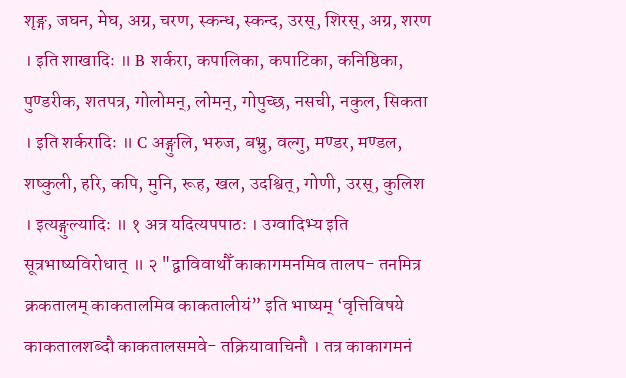शृङ्ग, जघन, मेघ, अग्र, चरण, स्कन्ध, स्कन्द, उरस्, शिरस्, अग्र, शरण । इति शाखादिः ॥ B शर्करा, कपालिका, कपाटिका, कनिष्ठिका, पुण्डरीक, शतपत्र, गोलोमन्, लोमन्, गोपुच्छ, नसची, नकुल, सिकता । इति शर्करादिः ॥ C अङ्गुलि, भरुज, बभ्रु, वल्गु, मण्डर, मण्डल, शष्कुली, हरि, कपि, मुनि, रूह, खल, उदश्वित्, गोणी, उरस्, कुलिश । इत्यङ्गुल्यादिः ॥ १ अत्र यदित्यपपाठः । उग्वादिभ्य इति सूत्रभाष्यविरोधात् ॥ २ "द्वाविवाथौँ काकागमनमिव तालप- तनमित्र क्रकतालम् काकतालमिव काकतालीयं” इति भाष्यम् ‘वृत्तिविषये काकतालशब्दौ काकतालसमवे- तक्रियावाचिनौ । तत्र काकागमनं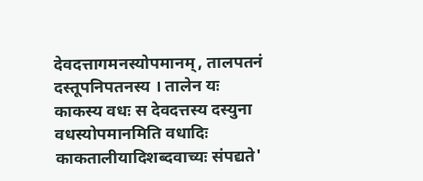देवदत्तागमनस्योपमानम्, तालपतनं दस्तूपनिपतनस्य । तालेन यः काकस्य वधः स देवदत्तस्य दस्युना वधस्योपमानमिति वधादिः काकतालीयादिशब्दवाच्यः संपद्यते'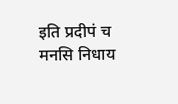इति प्रदीपं च मनसि निधाय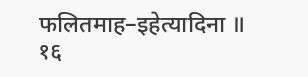फलितमाह–इहेत्यादिना ॥ १६